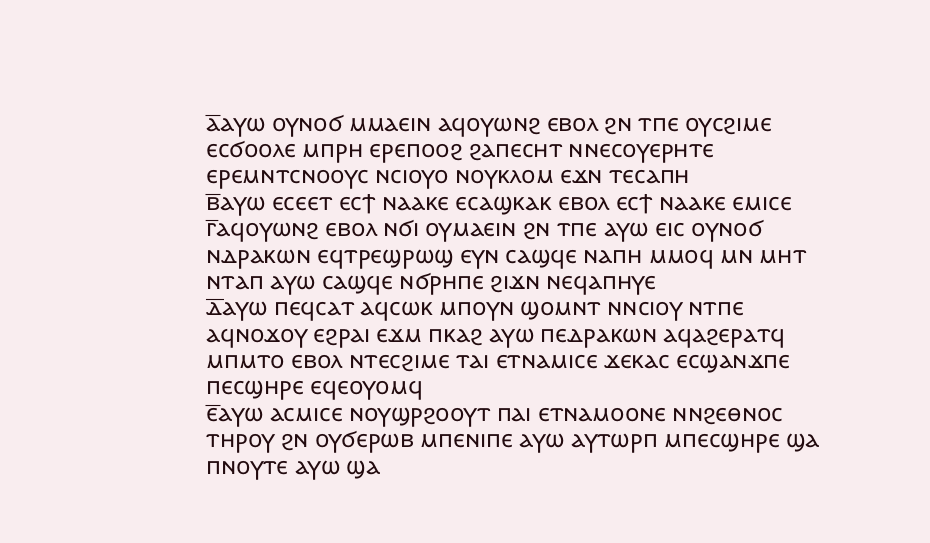ⲁ̅ⲁⲩⲱ ⲟⲩⲛⲟϭ ⲙⲙⲁⲉⲓⲛ ⲁϥⲟⲩⲱⲛϩ ⲉⲃⲟⲗ ϩⲛ ⲧⲡⲉ ⲟⲩⲥϩⲓⲙⲉ ⲉⲥϭⲟⲟⲗⲉ ⲙⲡⲣⲏ ⲉⲣⲉⲡⲟⲟϩ ϩⲁⲡⲉⲥⲏⲧ ⲛⲛⲉⲥⲟⲩⲉⲣⲏⲧⲉ ⲉⲣⲉⲙⲛⲧⲥⲛⲟⲟⲩⲥ ⲛⲥⲓⲟⲩⲟ ⲛⲟⲩⲕⲗⲟⲙ ⲉϫⲛ ⲧⲉⲥⲁⲡⲏ
ⲃ̅ⲁⲩⲱ ⲉⲥⲉⲉⲧ ⲉⲥϯ ⲛⲁⲁⲕⲉ ⲉⲥⲁϣⲕⲁⲕ ⲉⲃⲟⲗ ⲉⲥϯ ⲛⲁⲁⲕⲉ ⲉⲙⲓⲥⲉ
ⲅ̅ⲁϥⲟⲩⲱⲛϩ ⲉⲃⲟⲗ ⲛϭⲓ ⲟⲩⲙⲁⲉⲓⲛ ϩⲛ ⲧⲡⲉ ⲁⲩⲱ ⲉⲓⲥ ⲟⲩⲛⲟϭ ⲛⲇⲣⲁⲕⲱⲛ ⲉϥⲧⲣⲉϣⲣⲱϣ ⲉⲩⲛ ⲥⲁϣϥⲉ ⲛⲁⲡⲏ ⲙⲙⲟϥ ⲙⲛ ⲙⲏⲧ ⲛⲧⲁⲡ ⲁⲩⲱ ⲥⲁϣϥⲉ ⲛϭⲣⲏⲡⲉ ϩⲓϫⲛ ⲛⲉϥⲁⲡⲏⲩⲉ
ⲇ̅ⲁⲩⲱ ⲡⲉϥⲥⲁⲧ ⲁϥⲥⲱⲕ ⲙⲡⲟⲩⲛ ϣⲟⲙⲛⲧ ⲛⲛⲥⲓⲟⲩ ⲛⲧⲡⲉ ⲁϥⲛⲟϫⲟⲩ ⲉϩⲣⲁⲓ ⲉϫⲙ ⲡⲕⲁϩ ⲁⲩⲱ ⲡⲉⲇⲣⲁⲕⲱⲛ ⲁϥⲁϩⲉⲣⲁⲧϥ ⲙⲡⲙⲧⲟ ⲉⲃⲟⲗ ⲛⲧⲉⲥϩⲓⲙⲉ ⲧⲁⲓ ⲉⲧⲛⲁⲙⲓⲥⲉ ϫⲉⲕⲁⲥ ⲉⲥϣⲁⲛϫⲡⲉ ⲡⲉⲥϣⲏⲣⲉ ⲉϥⲉⲟⲩⲟⲙϥ
ⲉ̅ⲁⲩⲱ ⲁⲥⲙⲓⲥⲉ ⲛⲟⲩϣⲣϩⲟⲟⲩⲧ ⲡⲁⲓ ⲉⲧⲛⲁⲙⲟⲟⲛⲉ ⲛⲛϩⲉⲑⲛⲟⲥ ⲧⲏⲣⲟⲩ ϩⲛ ⲟⲩϭⲉⲣⲱⲃ ⲙⲡⲉⲛⲓⲡⲉ ⲁⲩⲱ ⲁⲩⲧⲱⲣⲡ ⲙⲡⲉⲥϣⲏⲣⲉ ϣⲁ ⲡⲛⲟⲩⲧⲉ ⲁⲩⲱ ϣⲁ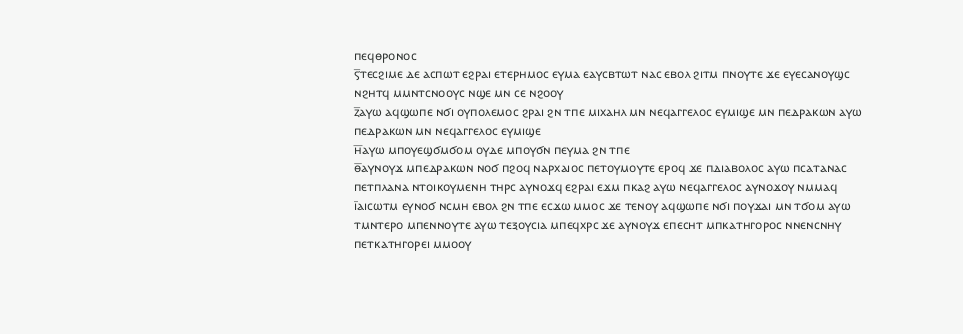ⲡⲉϥⲑⲣⲟⲛⲟⲥ
ⲋ̅ⲧⲉⲥϩⲓⲙⲉ ⲇⲉ ⲁⲥⲡⲱⲧ ⲉϩⲣⲁⲓ ⲉⲧⲉⲣⲏⲙⲟⲥ ⲉⲩⲙⲁ ⲉⲁⲩⲥⲃⲧⲱⲧ ⲛⲁⲥ ⲉⲃⲟⲗ ϩⲓⲧⲙ ⲡⲛⲟⲩⲧⲉ ϫⲉ ⲉⲩⲉⲥⲁⲛⲟⲩϣⲥ ⲛϩⲏⲧϥ ⲙⲙⲛⲧⲥⲛⲟⲟⲩⲥ ⲛϣⲉ ⲙⲛ ⲥⲉ ⲛϩⲟⲟⲩ
ⲍ̅ⲁⲩⲱ ⲁϥϣⲱⲡⲉ ⲛϭⲓ ⲟⲩⲡⲟⲗⲉⲙⲟⲥ ϩⲣⲁⲓ ϩⲛ ⲧⲡⲉ ⲙⲓⲭⲁⲏⲗ ⲙⲛ ⲛⲉϥⲁⲅⲅⲉⲗⲟⲥ ⲉⲩⲙⲓϣⲉ ⲙⲛ ⲡⲉⲇⲣⲁⲕⲱⲛ ⲁⲩⲱ ⲡⲉⲇⲣⲁⲕⲱⲛ ⲙⲛ ⲛⲉϥⲁⲅⲅⲉⲗⲟⲥ ⲉⲩⲙⲓϣⲉ
ⲏ̅ⲁⲩⲱ ⲙⲡⲟⲩⲉϣϭⲙϭⲟⲙ ⲟⲩⲇⲉ ⲙⲡⲟⲩϭⲛ ⲡⲉⲩⲙⲁ ϩⲛ ⲧⲡⲉ
ⲑ̅ⲁⲩⲛⲟⲩϫ ⲙⲡⲉⲇⲣⲁⲕⲱⲛ ⲛⲟϭ ⲡϩⲟϥ ⲛⲁⲣⲭⲁⲓⲟⲥ ⲡⲉⲧⲟⲩⲙⲟⲩⲧⲉ ⲉⲣⲟϥ ϫⲉ ⲡⲇⲓⲁⲃⲟⲗⲟⲥ ⲁⲩⲱ ⲡⲥⲁⲧⲁⲛⲁⲥ ⲡⲉⲧⲡⲗⲁⲛⲁ ⲛⲧⲟⲓⲕⲟⲩⲙⲉⲛⲏ ⲧⲏⲣⲥ ⲁⲩⲛⲟϫϥ ⲉϩⲣⲁⲓ ⲉϫⲙ ⲡⲕⲁϩ ⲁⲩⲱ ⲛⲉϥⲁⲅⲅⲉⲗⲟⲥ ⲁⲩⲛⲟϫⲟⲩ ⲛⲙⲙⲁϥ
ⲓ̅ⲁⲓⲥⲱⲧⲙ ⲉⲩⲛⲟϭ ⲛⲥⲙⲏ ⲉⲃⲟⲗ ϩⲛ ⲧⲡⲉ ⲉⲥϫⲱ ⲙⲙⲟⲥ ϫⲉ ⲧⲉⲛⲟⲩ ⲁϥϣⲱⲡⲉ ⲛϭⲓ ⲡⲟⲩϫⲁⲓ ⲙⲛ ⲧϭⲟⲙ ⲁⲩⲱ ⲧⲙⲛⲧⲉⲣⲟ ⲙⲡⲉⲛⲛⲟⲩⲧⲉ ⲁⲩⲱ ⲧⲉⲝⲟⲩⲥⲓⲁ ⲙⲡⲉϥⲭⲣⲥ ϫⲉ ⲁⲩⲛⲟⲩϫ ⲉⲡⲉⲥⲏⲧ ⲙⲡⲕⲁⲧⲏⲅⲟⲣⲟⲥ ⲛⲛⲉⲛⲥⲛⲏⲩ ⲡⲉⲧⲕⲁⲧⲏⲅⲟⲣⲉⲓ ⲙⲙⲟⲟⲩ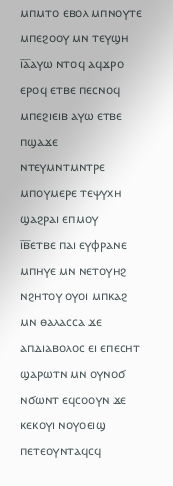ⲙⲡⲙⲧⲟ ⲉⲃⲟⲗ ⲙⲡⲛⲟⲩⲧⲉ ⲙⲡⲉϩⲟⲟⲩ ⲙⲛ ⲧⲉⲩϣⲏ
ⲓ̅ⲁ̅ⲁⲩⲱ ⲛⲧⲟϥ ⲁϥϫⲣⲟ ⲉⲣⲟϥ ⲉⲧⲃⲉ ⲡⲉⲥⲛⲟϥ ⲙⲡⲉϩⲓⲉⲓⲃ ⲁⲩⲱ ⲉⲧⲃⲉ ⲡϣⲁϫⲉ ⲛⲧⲉⲩⲙⲛⲧⲙⲛⲧⲣⲉ ⲙⲡⲟⲩⲙⲉⲣⲉ ⲧⲉⲯⲩⲭⲏ ϣⲁϩⲣⲁⲓ ⲉⲡⲙⲟⲩ
ⲓ̅ⲃ̅ⲉⲧⲃⲉ ⲡⲁⲓ ⲉⲩⲫⲣⲁⲛⲉ ⲙⲡⲏⲩⲉ ⲙⲛ ⲛⲉⲧⲟⲩⲏϩ ⲛϩⲏⲧⲟⲩ ⲟⲩⲟⲓ ⲙⲡⲕⲁϩ ⲙⲛ ⲑⲁⲗⲁⲥⲥⲁ ϫⲉ ⲁⲡⲇⲓⲁⲃⲟⲗⲟⲥ ⲉⲓ ⲉⲡⲉⲥⲏⲧ ϣⲁⲣⲱⲧⲛ ⲙⲛ ⲟⲩⲛⲟϭ ⲛϭⲱⲛⲧ ⲉϥⲥⲟⲟⲩⲛ ϫⲉ ⲕⲉⲕⲟⲩⲓ ⲛⲟⲩⲟⲉⲓϣ ⲡⲉⲧⲉⲟⲩⲛⲧⲁϥⲥϥ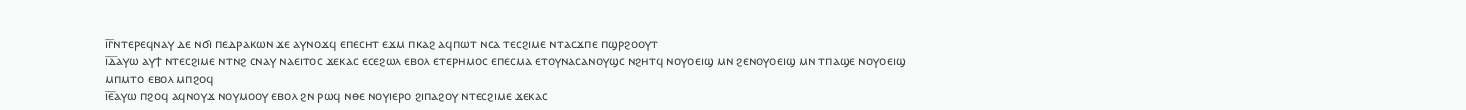ⲓ̅ⲅ̅ⲛⲧⲉⲣⲉϥⲛⲁⲩ ⲇⲉ ⲛϭⲓ ⲡⲉⲇⲣⲁⲕⲱⲛ ϫⲉ ⲁⲩⲛⲟϫϥ ⲉⲡⲉⲥⲏⲧ ⲉϫⲙ ⲡⲕⲁϩ ⲁϥⲡⲱⲧ ⲛⲥⲁ ⲧⲉⲥϩⲓⲙⲉ ⲛⲧⲁⲥϫⲡⲉ ⲡϣⲣϩⲟⲟⲩⲧ
ⲓ̅ⲇ̅ⲁⲩⲱ ⲁⲩϯ ⲛⲧⲉⲥϩⲓⲙⲉ ⲛⲧⲛϩ ⲥⲛⲁⲩ ⲛⲁⲉⲓⲧⲟⲥ ϫⲉⲕⲁⲥ ⲉⲥⲉϩⲱⲗ ⲉⲃⲟⲗ ⲉⲧⲉⲣⲏⲙⲟⲥ ⲉⲡⲉⲥⲙⲁ ⲉⲧⲟⲩⲛⲁⲥⲁⲛⲟⲩϣⲥ ⲛϩⲏⲧϥ ⲛⲟⲩⲟⲉⲓϣ ⲙⲛ ϩⲉⲛⲟⲩⲟⲉⲓϣ ⲙⲛ ⲧⲡⲁϣⲉ ⲛⲟⲩⲟⲉⲓϣ ⲙⲡⲙⲧⲟ ⲉⲃⲟⲗ ⲙⲡϩⲟϥ
ⲓ̅ⲉ̅ⲁⲩⲱ ⲡϩⲟϥ ⲁϥⲛⲟⲩϫ ⲛⲟⲩⲙⲟⲟⲩ ⲉⲃⲟⲗ ϩⲛ ⲣⲱϥ ⲛⲑⲉ ⲛⲟⲩⲓⲉⲣⲟ ϩⲓⲡⲁϩⲟⲩ ⲛⲧⲉⲥϩⲓⲙⲉ ϫⲉⲕⲁⲥ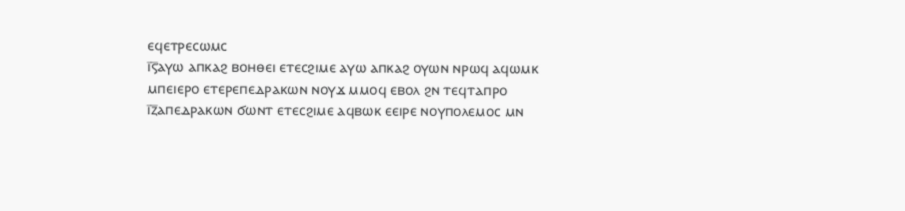ⲉϥⲉⲧⲣⲉⲥⲱⲙⲥ
ⲓ̅ⲋ̅ⲁⲩⲱ ⲁⲡⲕⲁϩ ⲃⲟⲏⲑⲉⲓ ⲉⲧⲉⲥϩⲓⲙⲉ ⲁⲩⲱ ⲁⲡⲕⲁϩ ⲟⲩⲱⲛ ⲛⲣⲱϥ ⲁϥⲱⲙⲕ ⲙⲡⲉⲓⲉⲣⲟ ⲉⲧⲉⲣⲉⲡⲉⲇⲣⲁⲕⲱⲛ ⲛⲟⲩϫ ⲙⲙⲟϥ ⲉⲃⲟⲗ ϩⲛ ⲧⲉϥⲧⲁⲡⲣⲟ
ⲓ̅ⲍ̅ⲁⲡⲉⲇⲣⲁⲕⲱⲛ ϭⲱⲛⲧ ⲉⲧⲉⲥϩⲓⲙⲉ ⲁϥⲃⲱⲕ ⲉⲉⲓⲣⲉ ⲛⲟⲩⲡⲟⲗⲉⲙⲟⲥ ⲙⲛ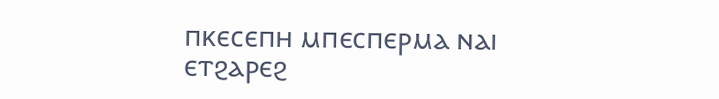ⲡⲕⲉⲥⲉⲡⲏ ⲙⲡⲉⲥⲡⲉⲣⲙⲁ ⲛⲁⲓ ⲉⲧϩⲁⲣⲉϩ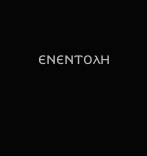ⲉⲛⲉⲛⲧⲟⲗⲏ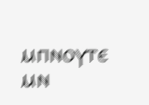ⲙⲡⲛⲟⲩⲧⲉ ⲙⲛ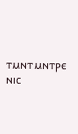ⲧⲙⲛⲧⲙⲛⲧⲣⲉ ⲛⲓⲥ